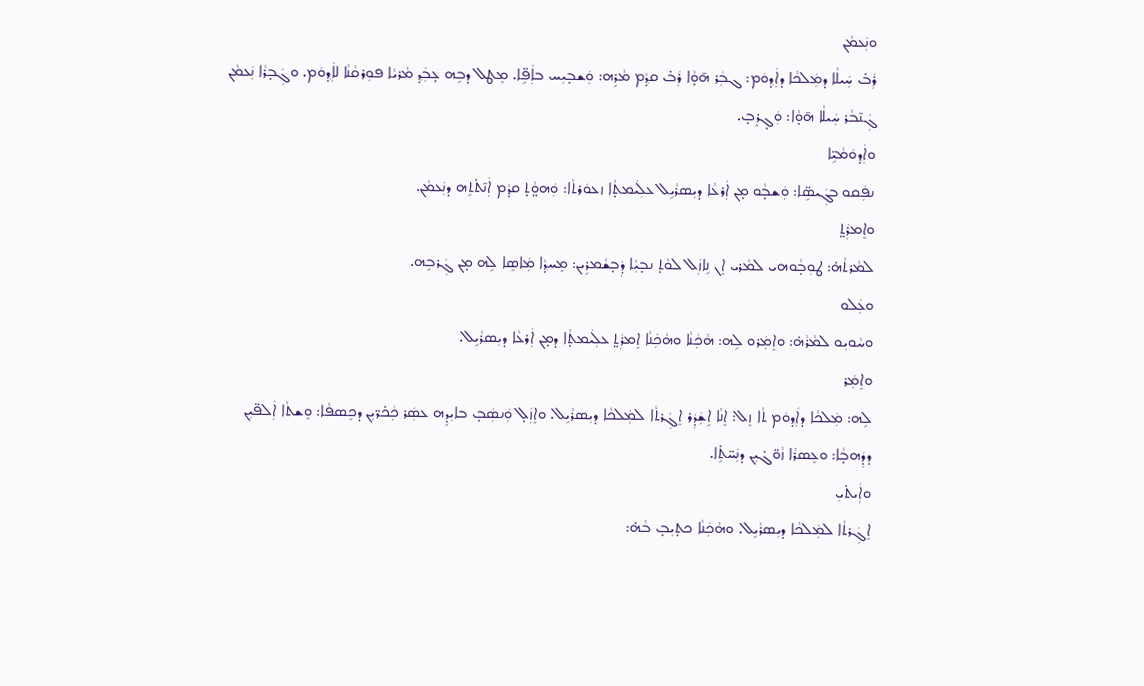ܘܢܲܥܡܵܢ
ܪܲܒ̇ ܚܲܝܠܵܐ ܕܡܲܠܟܵܐ ܕܐܲܕ݂ܘܿܡ: ܓܒܲܪ ܗ̄ܘ̣ܵܐ ܪܲܒ̇ ܩܕ݂ܵܡ ܡܵܪܹܗ: ܘܲܫܒ̣ܝܼܚ ܒܐܲܦܹ̈ܐ. ܡܸܛܠ ܕܒܹܗ ܥ̣ܒܲܕ݂ ܡܵܪܝܵܐ ܦܘܼܪܩܵܢܵܐ ܠܐܲܕ݂ܘܿܡ. ܘܓܲܒ̣ܪܵܐ ܢܲܥܡܵܢ ܓܲܢ̄ܒܵܪ ܚܲܝܠܵܐ ܗ̄ܘ̣ܵܐ: ܘܲܓ̣ܪܸܒ̣.
ܘܐܲܕ݂ܘܿܡܵܝܹ̈ܐ
ܢܦܲܩܘ ܒܓܲܝܣܹ̈ܐ: ܘܲܫܒ̣ܵܘ ܡ̣ܢ ܐܲܪܥܵܐ ܕܝܼܣܪܵܝܹܠ ܥܠܲܝܡܬ̣ܵܐ ܙܥܘܿܪܬܵܐ: ܘܲܗܘ̤ܵܬ̣ ܩܕ݂ܵܡ ܐܲܢ̄ܬ̇ܬܹܗ ܕܢܲܥܡܵܢ.
ܘܐܸܡܪܲܬ̤
ܠܡܵܪܬܵܗ̇: ܛܘܼܒ̣ܵܘܗܝ ܠܡܵܪܝ ܐܸܢ ܢܹܐܙܲܠ ܠܘܵܬ̣ ܢܒ̣ܝܼܵܐ ܕܲܒ̣ܫܵܡܪܹܝܢ: ܡܸܚܕ݂ܵܐ ܡܲܐܣܸܐ ܠܹܗ ܡ̣ܢ ܓܲܪܒܹܗ.
ܘܥܲܠܘ
ܘܚܵܘܝܼܘ ܠܡܵܪܵܗ̇: ܘܐܸܡܲܪܘ ܠܹܗ: ܗܵܟܲܢܵܐ ܘܗܵܟܲܢܵܐ ܐܸܡܪܲܬ̤ ܥܠܲܝܡܬ̣ܵܐ ܕܡ̣ܢ ܐܲܪܥܵܐ ܕܝܼܣܪܵܝܹܠ.
ܘܐܸܡܲܪ
ܠܹܗ: ܡܲܠܟܵܐ ܕܐܲܕ݂ܘܿܡ ܬܵܐ ܙܸܠ: ܐܸܢܵܐ ܐܹܫܲܕܲܪ ܐܸܓܲܪܬܵܐ ܠܡܲܠܟܵܐ ܕܝܼܣܪܵܝܹܠ. ܘܐܸܙܲܠ̣ ܘܲܢܣܲܒ̣ ܒܐܝܼܕܹܗ ܥܣܲܪ ܟܲܟ̇ܪ̈ܝܼܢ ܕܟܸܣܦܵܐ: ܘܸܫܬܵܐ ܐܲܠܦ̈ܝܼܢ ܕܕܲܗܒ̣ܵܐ: ܘܥܸܣܪܵܐ ܙܵܘ̈ܓ̇ܝܼܢ ܕܢܲܚ̈ܬܹ̇ܐ.
ܘܐܲܝܬ̇ܝܼ
ܐܸܓܲܪܬܵܐ ܠܡܲܠܟܵܐ ܕܝܼܣܪܵܝܹܠ. ܘܗܵܟܲܢܵܐ ܟܬ̣ܝܼܒ̣ ܒܵܗ̇: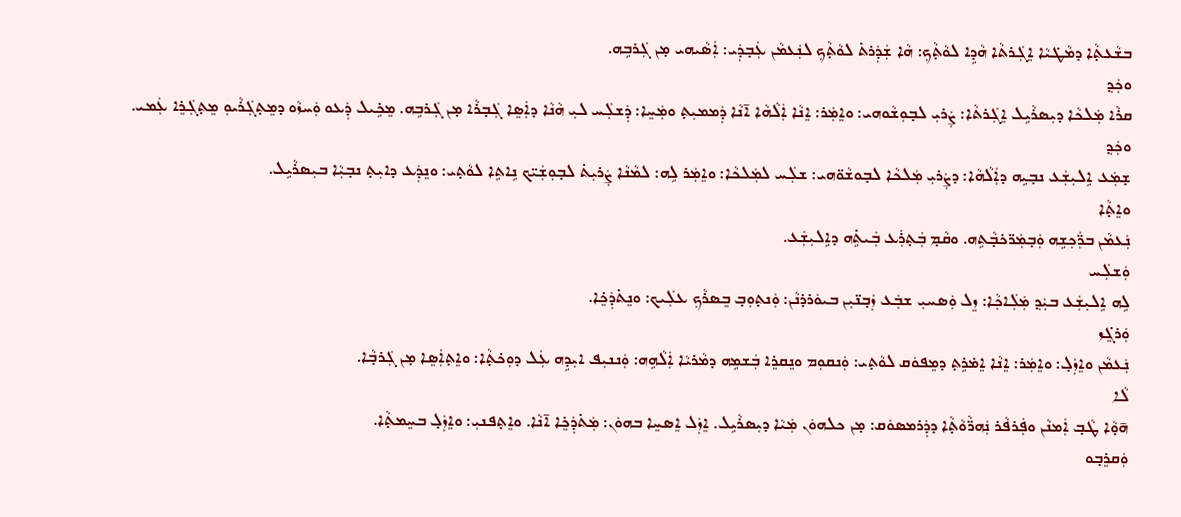ܒܫܵܥܬ̣ܵܐ ܕܡܵܛ̇ܝܵܐ ܐܸܓܲܪܬܵܐ ܗܵܕܹܐ ܠܘܵܬ̣ܵܟ݂: ܗܵܐ ܫܲܕܲܪܬ̇ ܠܘܵܬ̣ܵܟ݂ ܠܢܲܥܡܵܢ ܥܲܒ̣ܕܲܝ: ܐܲܣܵܝܗܝ ܡ̣ܢ ܓܲܪܒܹܗ.
ܘܟܲܕ݂
ܩܪܵܐ ܡܲܠܟܵܐ ܕܝܼܣܪܵܝܹܠ ܐܸܓܲܪܬܵܐ: ܨܲܪܝܼ ܠܒ̣ܘܼܫܵܘܗܝ: ܘܐܸܡܲܪ: ܐܸܢܵܐ ܐܲܠܵܗܵܐ ܐ̄ܢܵܐ ܕܲܡܡܝܼܬ̣ ܘܡܲܚܸܐ: ܕܲܫܠܲܚ ܠܝܼ ܗܵܢܵܐ ܕܐܲܣܸܐ ܓܲܒ̣ܪܵܐ ܡ̣ܢ ܓܲܪܒܹܗ. ܡܸܟܹ̇ܝܠ ܕܲܥܘ ܘܲܚܙܵܘ ܕܡܸܬ̣ܓܲܪܵܝܘܼ ܡܸܬ̣ܓܲܪܸܐ ܥܲܡܝ.
ܘܟܲܕ݂
ܫ̣ܡܲܥ ܐܹܠܝܼܫܲܥ ܢܒ̣ܝܹܗ ܕܐܲܠܵܗܵܐ: ܕܨܲܪܝܼ ܡܲܠܟܵܐ ܠܒ̣ܘܫܵܘ̈ܗܝ: ܫܠܲܚ ܠܡܲܠܟܵܐ: ܘܐܸܡܲܪ ܠܹܗ: ܠܡܵܢܵܐ ܨܲܪܝܼܬ̇ ܠܒ̣ܘܼܫܲܝ̈ܟ ܢܹܐܬܹܐ ܠܘܵܬ̣ܝ: ܘܢܸܕܲܥ ܕܐܝܼܬ̣ ܢܒ̣ܝܼܵܐ ܒܝܼܣܪܵܝܹܠ.
ܘܐܸܬ̣ܵܐ
ܢܲܥܡܵܢ ܒܪ̈ܲܟ݂ܫܹܗ ܘܲܒ̣ܡܲܪ̈ܟ̇ܒ̣ܵܬܹܗ. ܘܩܵܡ̣ ܒܲܬ̣ܪܲܥ ܒܲܝܬܹ̇ܗ ܕܐܹܠܝܼܫܲܥ.
ܘܲܫܠܲܚ
ܠܹܗ ܐܹܠܝܼܫܲܥ ܒܝܲܕ݂ ܡܲܠܲܐܟ݂ܵܐ: ܙܸܠ ܘܲܣܚܝܼ ܫܒܲܥ ܙܲܒ̣ܢ̈ܝܼܢ ܒܝܘܿܪܕ̇ܢܵܢ: ܘܲܢܬ̣ܘܼܒ̣ ܒܸܣܪܵܟ݂ ܥܠܲܝܟ: ܘܢܸܬ̇ܕܲܟܸ̇ܐ.
ܘܲܪܓܸ̇ܙ
ܢܲܥܡܵܢ ܘܐܸܙܲܠ̣: ܘܐܸܡܲܪ: ܐܸܢܵܐ ܐܸܡ̇ܪܹܬ̣ ܕܡܸܦܘܿܩ ܠܘܵܬ̣ܝ: ܘܲܢܩܘܼܡ ܘܢܸܩܪܸܐ ܒܲܫܡܹܗ ܕܡܵܪܝܵܐ ܐܲܠܵܗܹܗ: ܘܲܢܢܝܼܦ ܐܝܼܕܹܗ ܥܲܠ ܕܘܼܟ̇ܬ̣ܵܐ: ܘܐܸܬ̣ܐܲܣܸܐ ܡ̣ܢ ܓܲܪܒ̣ܵܐ.
ܠܵܐ
ܗ̄ܘ̣ܵܐ ܛܵܒ̣ ܐܲܡܢܵܢ ܘܦܲܪܦܵܪ ܢܲܗܪ̈ܵܘܵܬ̣ܵܐ ܕܕܲܪܡܣܘܿܩ: ܡ̣ܢ ܟܠܗܘܿܢ ܡܲܝܵܐ ܕܝܼܣܪܵܝܹܠ. ܐܸܙܲܠ ܐܸܣܚܸܐ ܒܗܘܿܢ: ܡܲܬ̇ܕܲܟܸ̇ܐ ܐ̄ܢܵܐ. ܘܐܸܬ̣ܦܢܝܼ: ܘܐܸܙܲܠ̣ ܒܚܸܡܬ̣ܵܐ.
ܘܲܩܪܸܒ̣ܘ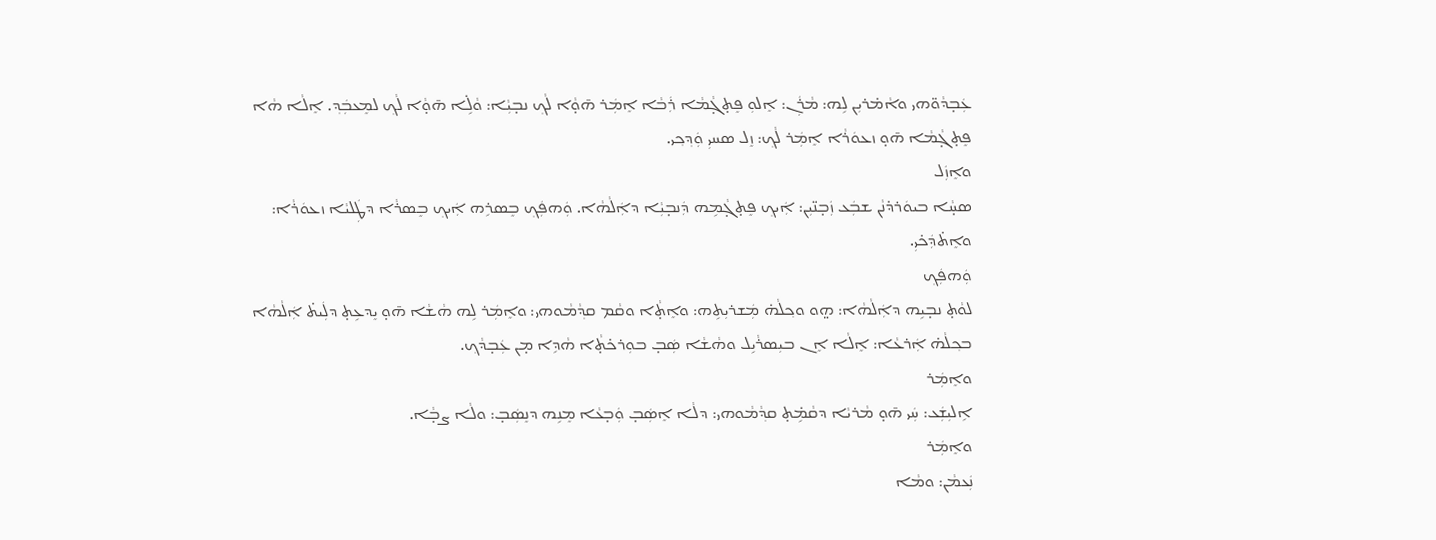ܥܲܒ̣ܕܵܘ̈ܗܝ ܘܐܵܡ̇ܪܝܼܢ ܠܹܗ: ܡܵܪܲܢ: ܐܸܠܘܼ ܦܸܬ̣ܓ̣ܵܡܵܐ ܪܲܒܵܐ ܐܸܡܲܪ ܗ̄ܘ̣ܵܐ ܠܵܟ݂ ܢܒ̣ܝܼܵܐ: ܘܵܠܹ̇ܐ ܗ̄ܘ̣ܵܐ ܠܵܟ݂ ܠܡܸܥܒܲܕ݂. ܐܸܠܵܐ ܗܵܐ ܦܸܬ̣ܓ̣ܵܡܵܐ ܗ̄ܘ̣ ܙܥܘܿܪܵܐ ܐܸܡܲܪ ܠܵܟ݂: ܙܸܠ ܣܚܝܼ ܘܲܕ݂ܟ݂ܝ.
ܘܐܸܙܲܠ
ܣܚ̣ܵܐ ܒܝܘܿܪܕ̇ܢܵܢ ܫܒܲܥ ܙܲܒ̣ܢ̈ܝܼܢ: ܐܲܝܟ݂ ܦܸܬ̣ܓ̣ܵܡܹܗ ܕܲܢܒ̣ܝܼܵܐ ܕܐܲܠܵܗܵܐ. ܘܲܗܦܲܟ݂ ܒܸܣܪܹܗ ܐܲܝܟ݂ ܒܸܣܪܵܐ ܕܛܲܠܝܵܐ ܙܥܘܿܪܵܐ: ܘܐܸܬ̇ܕܲܟ̇ܝܼ.
ܘܲܗܦܲܟ݂
ܠܘܵܬ̣ ܢܒ̣ܝܹܗ ܕܐܲܠܵܗܵܐ: ܗ̤ܘ ܘܟ݂ܠܵܗ̇ ܡܲܫܪܝܼܬܹܗ: ܘܐܸܬ̣ܵܐ ܘܩܵܡ ܩܕ݂ܵܡܵܘܗܝ: ܘܐܸܡܲܪ ܠܹܗ ܗܵܫܵܐ ܗ̄ܘ̣ ܝܸܕܥܹܬ̣ ܕܠܲܝܬ̇ ܐܲܠܵܗܵܐ ܒܟ݂ܠܵܗ̇ ܐܲܪܥܵܐ: ܐܸܠܵܐ ܐܸܢ ܒܝܼܣܪܵܝܹܠ ܘܗܵܫܵܐ ܣܲܒ̣ ܒܘܼܪܟ̇ܬ̣ܵܐ ܗܵܕܹܐ ܡ̣ܢ ܥܲܒ̣ܕܵܟ݂.
ܘܐܸܡܲܪ
ܐܹܠܝܼܫܲܥ: ܚܲܝ ܗ̄ܘ̣ ܡܵܪܝܵܐ ܕܩܵܡܹ̇ܬ̣ ܩܕ݂ܵܡܵܘܗܝ: ܕܠܵܐ ܐܸܣܲܒ̣ ܘܲܒ̣ܥܵܐ ܡܸܢܹܗ ܕܢܸܣܲܒ̣: ܘܠܵܐ ܨܒ̣ܵܐ.
ܘܐܸܡܲܪ
ܢܲܥܡܵܢ: ܘܡܵܐ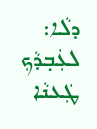ܕܠܵܐ: ܠܥܲܒ̣ܕܵܟ݂ ܛܲܥܢܵܐ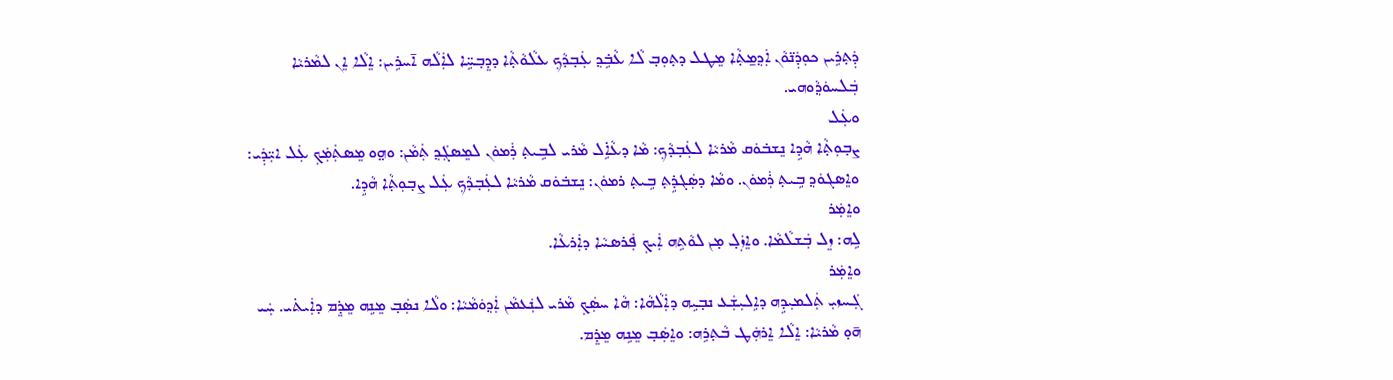ܕܲܬ̣ܪܹܝܢ ܟܘܼܕܲܢ̈ܘܵܢ ܐܲܕ݂ܡ̱ܬ̣ܵܐ ܡܸܛܠ ܕܬ̣ܘܼܒ̣ ܠܵܐ ܥܵܒܹ̇ܕ݂ ܥܲܒ̣ܕܵܟ݂ ܥܠܵܘܵܬ̣ܵܐ ܕܕܸܒ̣ܚܹ̈ܐ ܠܐܲܠܵܗ ܐ̄ܚܪܹܝܢ: ܐܸܠܵܐ ܐܸܢ ܠܡܵܪܝܵܐ ܒܲܠܚܘܿܕ݂ܵܘܗܝ.
ܘܥܲܠ
ܨܒ̣ܘܼܬ̣ܵܐ ܗܵܕܹܐ ܢܸܫܒ̇ܘܿܩ ܡܵܪܝܵܐ ܠܥܲܒ̣ܕܵܟ݂: ܡܵܐ ܕܥܵܐܹ̇ܠ ܡܵܪܝ ܠܒܹܝܬ̣ ܪܲܡܘܿܢ ܠܡܸܣܓܲܕ݂ ܬܲܡܵܢ: ܘܗ̤ܘ ܡܸܣܬܲܡܲܟ݂ ܥܲܠ ܐܝܼ̈ܕܲܝ: ܘܐܸܣܓܘܿܕ݂ ܒܹܝܬ̣ ܪܲܡܘܿܢ. ܘܡܵܐ ܕܣܲܓܕܹ̇ܬ̣ ܒܹܝܬ̣ ܪܡܘܿܢ: ܢܸܫܒ̇ܘܿܩ ܡܵܪܝܵܐ ܠܥܲܒ̣ܕܵܟ݂ ܥܲܠ ܨܒ̣ܘܼܬ̣ܵܐ ܗܵܕܹܐ.
ܘܐܸܡܲܪ
ܠܹܗ: ܙܸܠ ܒܲܫܠܵܡܵܐ. ܘܐܸܙܲܠ̣ ܡ̣ܢ ܠܘܵܬܹܗ ܐܲܝܟ݂ ܦܲܪܣܚܵܐ ܕܐܲܪܥܵܐ.
ܘܐܸܡܲܪ
ܓܲܚܙܝܼ ܬܲܠܡܝܼܕܹܗ ܕܐܹܠܝܼܫܲܥ ܢܒ̣ܝܹܗ ܕܐܲܠܵܗܵܐ: ܗܵܐ ܚܣܲܟ݂ ܡܵܪܝ ܠܢܲܥܡܵܢ ܐܲܕ݂ܘܿܡܵܝܵܐ: ܘܠܵܐ ܢܣܲܒ̣ ܡܸܢܹܗ ܡܸܕܸ̇ܡ ܕܐܲܝܬ̇ܝ. ܚܲܝ ܗ̄ܘ̣ ܡܵܪܝܵܐ: ܐܸܠܵܐ ܐܸܪܗܲܛ ܒܵܬ̣ܪܹܗ: ܘܐܸܣܲܒ̣ ܡܸܢܹܗ ܡܸܕܸ̇ܡ.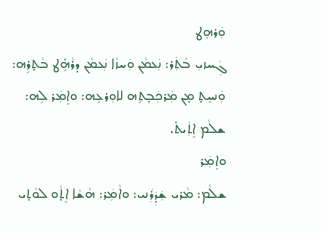ܘܲܪܗܸܛ
ܓܲܚܙܝܼ ܒܵܬܲܪ: ܢܲܥܡܵܢ ܘܲܚܙܵܐ ܢܲܥܡܵܢ ܕܪܵܗܹ̇ܛ ܒܵܬ̣ܪܹܗ: ܘܲܢܚܸܬ̣ ܡ̣ܢ ܡܲܪܟܲܒ̣ܬܹܗ ܠܐܘܼܪܥܹܗ: ܘܐܸܡܲܪ ܠܹܗ: ܫܠܵܡ ܐܸܬܲܝܬ̇.
ܘܐܸܡܲܪ
ܫܠܵܡ: ܡܵܪܝ ܫܲܕܲܪܲܢܝ: ܘܐܵܡܲܪ: ܗܵܫܵܐ ܐܸܬ̣ܵܘ ܠܘܵܬ̣ܝ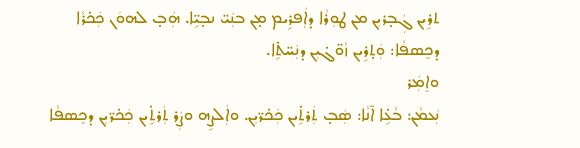ܬܪܹܝܢ ܓܲܒ̣ܪܝܼܢ ܡܢ ܛܘܼܪܵܐ ܕܐܲܦܪܹܝܡ ܡ̣ܢ ܒܢܲܝ̈ ܢܒ̣ܝܹ̈ܐ. ܗܲܒ̣ ܠܗܘܿܢ ܟܲܟ̇ܪܵܐ ܕܟܸܣܦܵܐ: ܘܲܬ̣ܪܹܝܢ ܙܵܘ̈ܓ̇ܝܼܢ ܕܢܲܚ̈ܬܹ̇ܐ.
ܘܐܸܡܲܪ
ܢܲܥܡܵܢ: ܒܵܥܹ̇ܐ ܐ̄ܢܵܐ: ܣܲܒ̣ ܬܲܪܬܹ̇ܝܢ ܟܲܟ̇ܪ̈ܝܼܢ. ܘܐܲܠܨܹܗ ܘܨܲܪ ܬܲܪܬܹ̇ܝܢ ܟܲܟ̇ܪ̈ܝܼܢ ܕܟܸܣܦܵܐ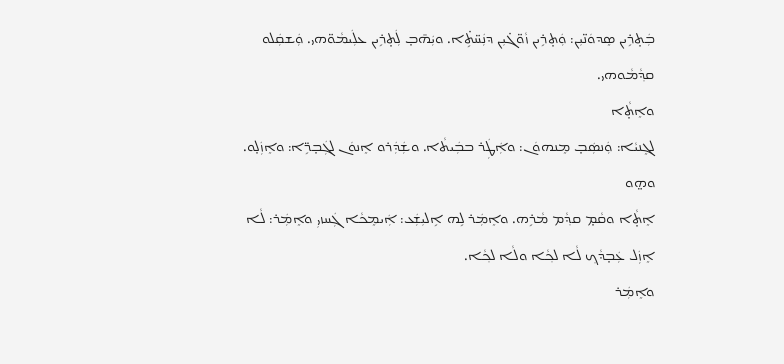ܒܲܬ̣ܪܹܝܢ ܣܸܕܘܿܢ̈ܝܼܢ: ܘܲܬ̣ܪܹܝܢ ܙܵܘ̈ܓ̇ܝܼܢ ܕܢܲܚ̈ܬܹ̇ܐ. ܘܝܲܗ̄ܒ̣ ܠܲܬ̣ܪܹܝܢ ܥܠܲܝܡܵܘ̈ܗܝ. ܘܲܫܩܲܠܘ ܩܕ݂ܵܡܵܘܗܝ.
ܘܐܸܬ̣ܵܐ
ܠܓܸܢܝܵܐ: ܘܲܢܣܲܒ̣ ܡܸܢܗܘܿܢ: ܘܐܲܛܲܪ ܒܒܲܝܬܵܐ. ܘܫܲܕܲܪܘ ܐܸܢܘܿܢ ܠܓܲܒ̣ܪܹ̈ܐ: ܘܐܸܙܲܠ̣ܘ.
ܘܗ̤ܘ
ܐܸܬ̣ܵܐ ܘܩܵܡ̣ ܩܕ݂ܵܡ ܡܵܪܹܗ. ܘܐܸܡܲܪ ܠܹܗ ܐܹܠܝܼܫܲܥ: ܐܲܝܡܸܟܵܐ ܓܲܚܙܝܼ ܘܐܸܡܲܪ: ܠܵܐ ܐܸܙܲܠ ܥܲܒ̣ܕܵܟ݂ ܠܵܐ ܠܟ݂ܵܐ ܘܠܵܐ ܠܟ݂ܵܐ.
ܘܐܸܡܲܪ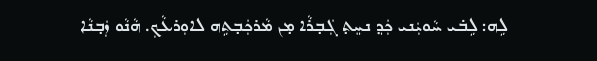ܠܹܗ: ܠܹܒ̇ܝ ܚܵܘܝܲܢܝ ܟܲܕ݂ ܢܚܸܬ̣ ܓܲܒ̣ܪܵܐ ܡ̣ܢ ܡܵܪܟܲܒ̣ܬܹܗ ܠܐܘܼܪܥܵܟ݂. ܗܵܢܵܘ ܙܲܒ̣ܢܵܐ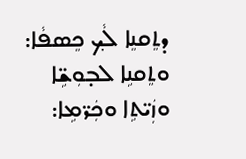ܕܬܸܩܢܸܐ ܠܵܟ݂ ܟܸܣܦܵܐ: ܘܬܸܩܢܹܐ ܠܒ̣ܘܼܫܹ̈ܐ ܘܙܲܝ̈ܬܹܐ ܘܟܲܪ̈ܡܹܐ: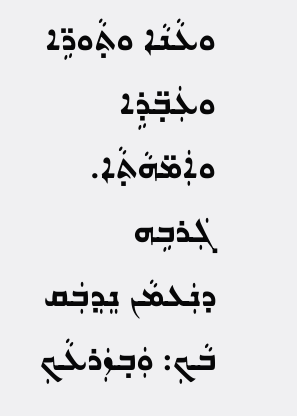ܘܥܵܢܵܐ ܘܬ̣ܵܘܪܹ̈ܐ ܘܥܲܒ̣̈ܕܹ̇ܐ ܘܐܲܡ̈ܗܵܬ̣ܵܐ.
ܓܲܪܒܹܗ
ܕܢܲܥܡܵܢ ܢܸܕ݂ܒܲܩ ܒܵܟ݂: ܘܲܒ̣ܙܲܪܥܵܟ݂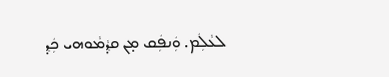ܠܥܵܠܲܡ. ܘܲܢܦܲܩ ܡ̣ܢ ܩܕ݂ܵܡܵܘܗܝ ܟܲܕ݂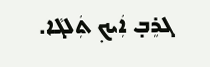ܓܪܸܒ̣ ܐܲܝܟ݂ ܬܲܠܓܵܐ.